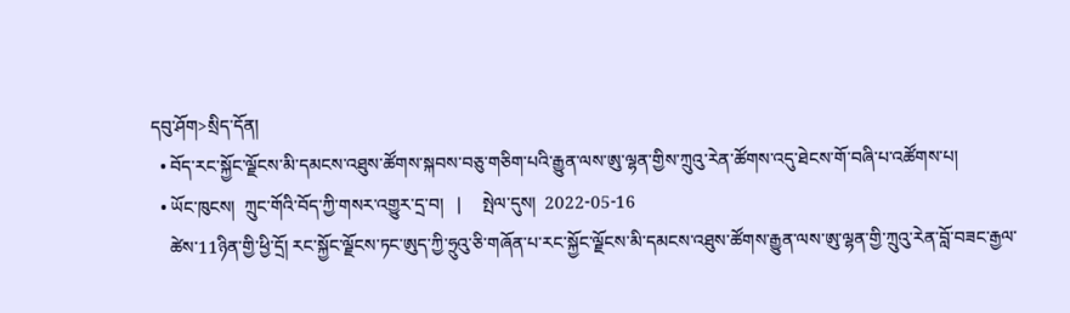དབུ་ཤོག>སྲིད་དོན།
  • བོད་རང་སྐྱོང་ལྗོངས་མི་དམངས་འཐུས་ཚོགས་སྐབས་བཅུ་གཅིག་པའི་རྒྱུན་ལས་ཨུ་ལྷན་གྱིས་ཀྲུའུ་རེན་ཚོགས་འདུ་ཐེངས་གོ་བཞི་པ་འཚོགས་པ།
  • ཡོང་ཁུངས།  ཀྲུང་གོའི་བོད་ཀྱི་གསར་འགྱུར་དྲ་བ།   |     སྤེལ་དུས།  2022-05-16
    ཚེས་11ཉིན་གྱི་ཕྱི་དྲོ། རང་སྐྱོང་ལྗོངས་ཏང་ཨུད་ཀྱི་ཧྲུའུ་ཅི་གཞོན་པ་རང་སྐྱོང་ལྗོངས་མི་དམངས་འཐུས་ཚོགས་རྒྱུན་ལས་ཨུ་ལྷན་གྱི་ཀྲུའུ་རེན་བློ་བཟང་རྒྱལ་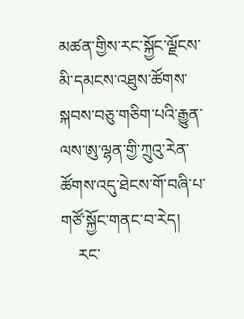མཚན་གྱིས་རང་སྐྱོང་ལྗོངས་མི་དམངས་འཐུས་ཚོགས་སྐབས་བཅུ་གཅིག་པའི་རྒྱུན་ལས་ཨུ་ལྷན་གྱི་ཀྲུའུ་རེན་ཚོགས་འདུ་ཐེངས་གོ་བཞི་པ་གཙོ་སྐྱོང་གནང་བ་རེད།
    རང་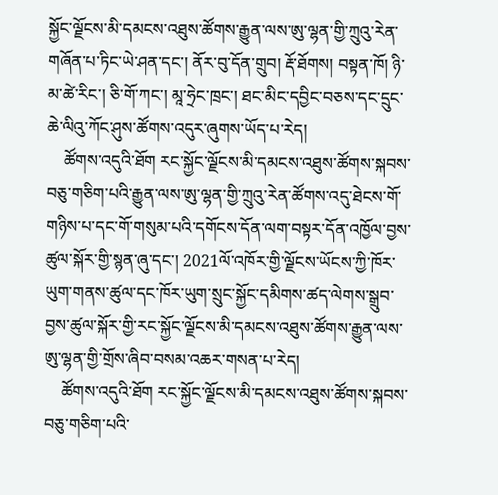སྐྱོང་ལྗོངས་མི་དམངས་འཐུས་ཚོགས་རྒྱུན་ལས་ཨུ་ལྷན་གྱི་ཀྲུའུ་རེན་གཞོན་པ་ཏིང་ཡེ་ཤན་དང་། ནོར་བུ་དོན་གྲུབ། རྡོ་ཐོགས། བསྟན་ཁོ། ཉི་མ་ཚེ་རིང་། ཅི་གོ་ཀང་། མཱ་ཧྲེང་ཁྲང་། ཐང་མིང་དབྱིང་བཅས་དང་དྲུང་ཆེ་ལིའུ་ཀོང་ཤུས་ཚོགས་འདུར་ཞུགས་ཡོད་པ་རེད།
    ཚོགས་འདུའི་ཐོག རང་སྐྱོང་ལྗོངས་མི་དམངས་འཐུས་ཚོགས་སྐབས་བཅུ་གཅིག་པའི་རྒྱུན་ལས་ཨུ་ལྷན་གྱི་ཀྲུའུ་རེན་ཚོགས་འདུ་ཐེངས་གོ་གཉིས་པ་དང་གོ་གསུམ་པའི་དགོངས་དོན་ལག་བསྟར་དོན་འཁྱོལ་བྱས་ཚུལ་སྐོར་གྱི་སྙན་ཞུ་དང་། 2021ལོ་འཁོར་གྱི་ལྗོངས་ཡོངས་ཀྱི་ཁོར་ཡུག་གནས་ཚུལ་དང་ཁོར་ཡུག་སྲུང་སྐྱོང་དམིགས་ཚད་ལེགས་སྒྲུབ་བྱས་ཚུལ་སྐོར་གྱི་རང་སྐྱོང་ལྗོངས་མི་དམངས་འཐུས་ཚོགས་རྒྱུན་ལས་ཨུ་ལྷན་གྱི་གྲོས་ཞིབ་བསམ་འཆར་གསན་པ་རེད།
    ཚོགས་འདུའི་ཐོག རང་སྐྱོང་ལྗོངས་མི་དམངས་འཐུས་ཚོགས་སྐབས་བཅུ་གཅིག་པའི་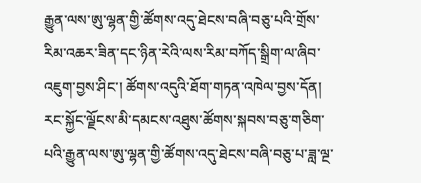རྒྱུན་ལས་ཨུ་ལྷན་གྱི་ཚོགས་འདུ་ཐེངས་བཞི་བཅུ་པའི་གྲོས་རིམ་འཆར་ཟིན་དང་ཉིན་རེའི་ལས་རིམ་བཀོད་སྒྲིག་ལ་ཞིབ་འཇུག་བྱས་ཤིང་། ཚོགས་འདུའི་ཐོག་གཏན་འཁེལ་བྱས་དོན། རང་སྐྱོང་ལྗོངས་མི་དམངས་འཐུས་ཚོགས་སྐབས་བཅུ་གཅིག་པའི་རྒྱུན་ལས་ཨུ་ལྷན་གྱི་ཚོགས་འདུ་ཐེངས་བཞི་བཅུ་པ་ཟླ་ལྔ་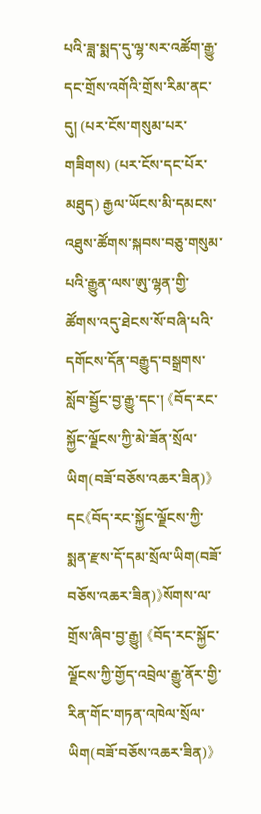པའི་ཟླ་སྨད་དུ་ལྷ་སར་འཚོག་རྒྱུ་དང་གྲོས་འགོའི་གྲོས་རིམ་ནང་དུ། (པར་ངོས་གསུམ་པར་གཟིགས) (པར་ངོས་དང་པོར་མཐུད) རྒྱལ་ཡོངས་མི་དམངས་འཐུས་ཚོགས་སྐབས་བཅུ་གསུམ་པའི་རྒྱུན་ལས་ཨུ་ལྷན་གྱི་ཚོགས་འདུ་ཐེངས་སོ་བཞི་པའི་དགོངས་དོན་བརྒྱུད་བསྒྲགས་སློབ་སྦྱོང་བྱ་རྒྱུ་དང་། 《བོད་རང་སྐྱོང་ལྗོངས་ཀྱི་མེ་ཟོན་སྲོལ་ཡིག(བཟོ་བཅོས་འཆར་ཟིན)》དང《བོད་རང་སྐྱོང་ལྗོངས་ཀྱི་སྨན་རྫས་དོ་དམ་སྲོལ་ཡིག(བཟོ་བཅོས་འཆར་ཟིན)》སོགས་ལ་གྲོས་ཞིབ་བྱ་རྒྱུ། 《བོད་རང་སྐྱོང་ལྗོངས་ཀྱི་གྱོད་འབྲེལ་རྒྱུ་ནོར་གྱི་རིན་གོང་གཏན་འཁེལ་སྲོལ་ཡིག(བཟོ་བཅོས་འཆར་ཟིན)》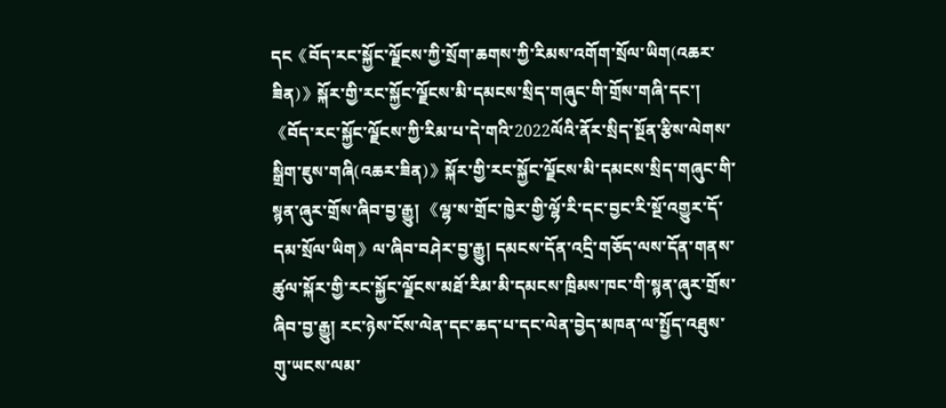དང《བོད་རང་སྐྱོང་ལྗོངས་ཀྱི་སྲོག་ཆགས་ཀྱི་རིམས་འགོག་སྲོལ་ཡིག(འཆར་ཟིན)》སྐོར་གྱི་རང་སྐྱོང་ལྗོངས་མི་དམངས་སྲིད་གཞུང་གི་གྲོས་གཞི་དང་། 《བོད་རང་སྐྱོང་ལྗོངས་ཀྱི་རིམ་པ་དེ་གའི་2022ལོའི་ནོར་སྲིད་སྔོན་རྩིས་ལེགས་སྒྲིག་ཇུས་གཞི(འཆར་ཟིན)》སྐོར་གྱི་རང་སྐྱོང་ལྗོངས་མི་དམངས་སྲིད་གཞུང་གི་སྙན་ཞུར་གྲོས་ཞིབ་བྱ་རྒྱུ། 《ལྷ་ས་གྲོང་ཁྱེར་གྱི་ལྷོ་རི་དང་བྱང་རི་སྔོ་འགྱུར་དོ་དམ་སྲོལ་ཡིག》ལ་ཞིབ་བཤེར་བྱ་རྒྱུ། དམངས་དོན་འདྲི་གཅོད་ལས་དོན་གནས་ཚུལ་སྐོར་གྱི་རང་སྐྱོང་ལྗོངས་མཐོ་རིམ་མི་དམངས་ཁྲིམས་ཁང་གི་སྙན་ཞུར་གྲོས་ཞིབ་བྱ་རྒྱུ། རང་ཉེས་ངོས་ལེན་དང་ཆད་པ་དང་ལེན་བྱེད་མཁན་ལ་སྤྱོད་འཐུས་གུ་ཡངས་ལམ་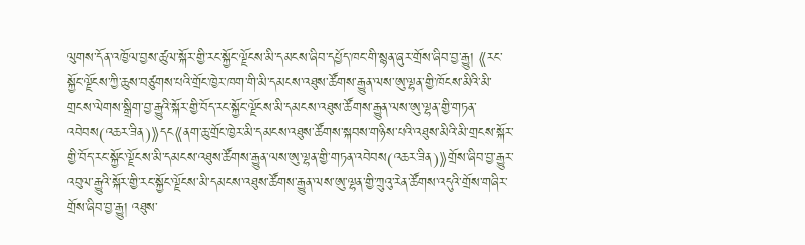ལུགས་དོན་འཁྱོལ་བྱས་ཚུལ་སྐོར་གྱི་རང་སྐྱོང་ལྗོངས་མི་དམངས་ཞིབ་དཔྱོད་ཁང་གི་སྙན་ཞུར་གྲོས་ཞིབ་བྱ་རྒྱུ། 《རང་སྐྱོང་ལྗོངས་ཀྱི་ཆུས་བཙུགས་པའི་གྲོང་ཁྱེར་ཁག་གི་མི་དམངས་འཐུས་ཚོགས་རྒྱུན་ལས་ཨུ་ལྷན་གྱི་ཁོངས་མིའི་མི་གྲངས་ལེགས་སྒྲིག་བྱ་རྒྱུའི་སྐོར་གྱི་བོད་རང་སྐྱོང་ལྗོངས་མི་དམངས་འཐུས་ཚོགས་རྒྱུན་ལས་ཨུ་ལྷན་གྱི་གཏན་འབེབས(འཆར་ཟིན)》དང《ནག་ཆུ་གྲོང་ཁྱེར་མི་དམངས་འཐུས་ཚོགས་སྐབས་གཉིས་པའི་འཐུས་མིའི་མི་གྲངས་སྐོར་གྱི་བོད་རང་སྐྱོང་ལྗོངས་མི་དམངས་འཐུས་ཚོགས་རྒྱུན་ལས་ཨུ་ལྷན་གྱི་གཏན་འབེབས(འཆར་ཟིན)》གྲོས་ཞིབ་བྱ་རྒྱུར་འབུལ་རྒྱུའི་སྐོར་གྱི་རང་སྐྱོང་ལྗོངས་མི་དམངས་འཐུས་ཚོགས་རྒྱུན་ལས་ཨུ་ལྷན་གྱི་ཀྲུའུ་རེན་ཚོགས་འདུའི་གྲོས་གཞིར་གྲོས་ཞིབ་བྱ་རྒྱུ། འཐུས་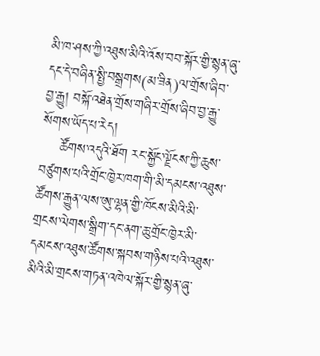མི་ཁ་ཤས་ཀྱི་འཐུས་མིའི་འོས་བབ་སྐོར་གྱི་སྙན་ཞུ་དང་དེ་བཞིན་སྤྱི་བསྒྲགས(མ་ཟིན)ལ་གྲོས་ཞིབ་བྱ་རྒྱུ། བསྐོ་འཐེན་གྲོས་གཞིར་གྲོས་ཞིབ་བྱ་རྒྱུ་སོགས་ཡོད་པ་རེད།
    ཚོགས་འདུའི་ཐོག རང་སྐྱོང་ལྗོངས་ཀྱི་ཆུས་བཙུགས་པའི་གྲོང་ཁྱེར་ཁག་གི་མི་དམངས་འཐུས་ཚོགས་རྒྱུན་ལས་ཨུ་ལྷན་གྱི་ཁོངས་མིའི་མི་གྲངས་ལེགས་སྒྲིག་དང་ནག་ཆུ་གྲོང་ཁྱེར་མི་དམངས་འཐུས་ཚོགས་སྐབས་གཉིས་པའི་འཐུས་མིའི་མི་གྲངས་གཏན་འཁེལ་སྐོར་གྱི་སྙན་ཞུ་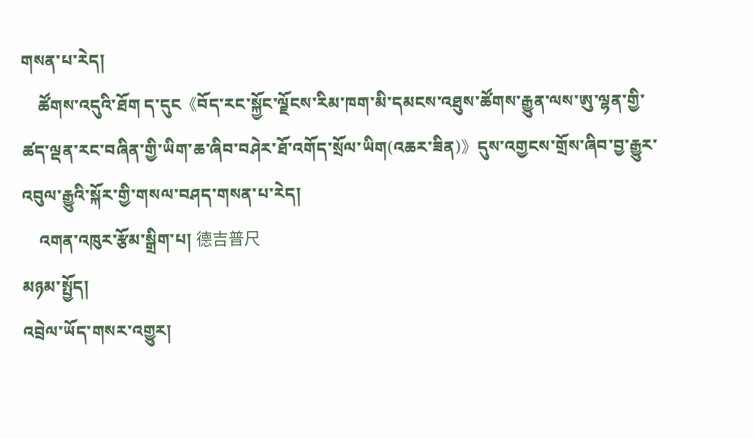གསན་པ་རེད།
    ཚོགས་འདུའི་ཐོག ད་དུང《བོད་རང་སྐྱོང་ལྗོངས་རིམ་ཁག་མི་དམངས་འཐུས་ཚོགས་རྒྱུན་ལས་ཨུ་ལྷན་གྱི་ཚད་ལྡན་རང་བཞིན་གྱི་ཡིག་ཆ་ཞིབ་བཤེར་ཐོ་འགོད་སྲོལ་ཡིག(འཆར་ཟིན)》དུས་འགྱངས་གྲོས་ཞིབ་བྱ་རྒྱུར་འབུལ་རྒྱུའི་སྐོར་གྱི་གསལ་བཤད་གསན་པ་རེད།
    འགན་འཁུར་རྩོམ་སྒྲིག་པ། 德吉普尺
མཉམ་སྤྱོད།
འབྲེལ་ཡོད་གསར་འགྱུར།